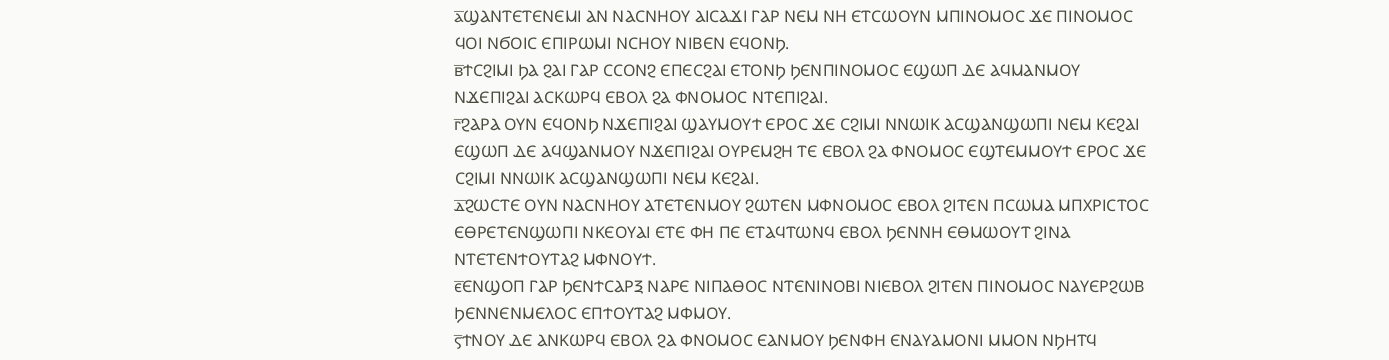ⲁ̅ϢⲀⲚⲦⲈⲦⲈⲚⲈⲘⲒ ⲀⲚ ⲚⲀⲤⲚⲎⲞⲨ ⲀⲒⲤⲀϪⲒ ⲄⲀⲢ ⲚⲈⲘ ⲚⲎ ⲈⲦⲤⲰⲞⲨⲚ ⲘⲠⲒⲚⲞⲘⲞⲤ ϪⲈ ⲠⲒⲚⲞⲘⲞⲤ ϤⲞⲒ ⲚϬⲞⲒⲤ ⲈⲠⲒⲢⲰⲘⲒ ⲚⲤⲎⲞⲨ ⲚⲒⲂⲈⲚ ⲈϤⲞⲚϦ.
ⲃ̅ϮⲤϨⲒⲘⲒ ϦⲀ ϨⲀⲒ ⲄⲀⲢ ⲤⲤⲞⲚϨ ⲈⲠⲈⲤϨⲀⲒ ⲈⲦⲞⲚϦ ϦⲈⲚⲠⲒⲚⲞⲘⲞⲤ ⲈϢⲰⲠ ⲆⲈ ⲀϤⲘⲀⲚⲘⲞⲨ ⲚϪⲈⲠⲒϨⲀⲒ ⲀⲤⲔⲰⲢϤ ⲈⲂⲞⲖ ϨⲀ ⲪⲚⲞⲘⲞⲤ ⲚⲦⲈⲠⲒϨⲀⲒ.
ⲅ̅ϨⲀⲢⲀ ⲞⲨⲚ ⲈϤⲞⲚϦ ⲚϪⲈⲠⲒϨⲀⲒ ϢⲀⲨⲘⲞⲨϮ ⲈⲢⲞⲤ ϪⲈ ⲤϨⲒⲘⲒ ⲚⲚⲰⲒⲔ ⲀⲤϢⲀⲚϢⲰⲠⲒ ⲚⲈⲘ ⲔⲈϨⲀⲒ ⲈϢⲰⲠ ⲆⲈ ⲀϤϢⲀⲚⲘⲞⲨ ⲚϪⲈⲠⲒϨⲀⲒ ⲞⲨⲢⲈⲘϨⲎ ⲦⲈ ⲈⲂⲞⲖ ϨⲀ ⲪⲚⲞⲘⲞⲤ ⲈϢⲦⲈⲘⲘⲞⲨϮ ⲈⲢⲞⲤ ϪⲈ ⲤϨⲒⲘⲒ ⲚⲚⲰⲒⲔ ⲀⲤϢⲀⲚϢⲰⲠⲒ ⲚⲈⲘ ⲔⲈϨⲀⲒ.
ⲇ̅ϨⲰⲤⲦⲈ ⲞⲨⲚ ⲚⲀⲤⲚⲎⲞⲨ ⲀⲦⲈⲦⲈⲚⲘⲞⲨ ϨⲰⲦⲈⲚ ⲘⲪⲚⲞⲘⲞⲤ ⲈⲂⲞⲖ ϨⲒⲦⲈⲚ ⲠⲤⲰⲘⲀ ⲘⲠⲬⲢⲒⲤⲦⲞⲤ ⲈⲐⲢⲈⲦⲈⲚϢⲰⲠⲒ ⲚⲔⲈⲞⲨⲀⲒ ⲈⲦⲈ ⲪⲎ ⲠⲈ ⲈⲦⲀϤⲦⲰⲚϤ ⲈⲂⲞⲖ ϦⲈⲚⲚⲎ ⲈⲐⲘⲰⲞⲨⲦ ϨⲒⲚⲀ ⲚⲦⲈⲦⲈⲚϮⲞⲨⲦⲀϨ ⲘⲪⲚⲞⲨϮ.
ⲉ̅ⲈⲚϢⲞⲠ ⲄⲀⲢ ϦⲈⲚϮⲤⲀⲢⲜ ⲚⲀⲢⲈ ⲚⲒⲠⲀⲐⲞⲤ ⲚⲦⲈⲚⲒⲚⲞⲂⲒ ⲚⲒⲈⲂⲞⲖ ϨⲒⲦⲈⲚ ⲠⲒⲚⲞⲘⲞⲤ ⲚⲀⲨⲈⲢϨⲰⲂ ϦⲈⲚⲚⲈⲚⲘⲈⲖⲞⲤ ⲈⲠϮⲞⲨⲦⲀϨ ⲘⲪⲘⲞⲨ.
ⲋ̅ϮⲚⲞⲨ ⲆⲈ ⲀⲚⲔⲰⲢϤ ⲈⲂⲞⲖ ϨⲀ ⲪⲚⲞⲘⲞⲤ ⲈⲀⲚⲘⲞⲨ ϦⲈⲚⲪⲎ ⲈⲚⲀⲨⲀⲘⲞⲚⲒ ⲘⲘⲞⲚ ⲚϦⲎⲦϤ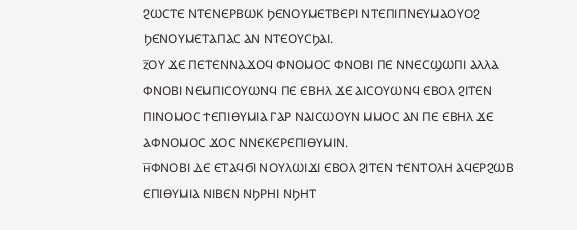ϨⲰⲤⲦⲈ ⲚⲦⲈⲚⲈⲢⲂⲰⲔ ϦⲈⲚⲞⲨⲘⲈⲦⲂⲈⲢⲒ ⲚⲦⲈⲠⲒⲠⲚⲈⲨⲘⲀⲞⲨⲞϨ ϦⲈⲚⲞⲨⲘⲈⲦⲀⲠⲀⲤ ⲀⲚ ⲚⲦⲈⲞⲨⲤϦⲀⲒ.
ⲍ̅ⲞⲨ ϪⲈ ⲠⲈⲦⲈⲚⲚⲀϪⲞϤ ⲪⲚⲞⲘⲞⲤ ⲪⲚⲞⲂⲒ ⲠⲈ ⲚⲚⲈⲤϢⲰⲠⲒ ⲀⲖⲖⲀ ⲪⲚⲞⲂⲒ ⲚⲈⲘⲠⲒⲤⲞⲨⲰⲚϤ ⲠⲈ ⲈⲂⲎⲖ ϪⲈ ⲀⲒⲤⲞⲨⲰⲚϤ ⲈⲂⲞⲖ ϨⲒⲦⲈⲚ ⲠⲒⲚⲞⲘⲞⲤ ϮⲈⲠⲒⲐⲨⲘⲒⲀ ⲄⲀⲢ ⲚⲀⲒⲤⲰⲞⲨⲚ ⲘⲘⲞⲤ ⲀⲚ ⲠⲈ ⲈⲂⲎⲖ ϪⲈ ⲀⲪⲚⲞⲘⲞⲤ ϪⲞⲤ ⲚⲚⲈⲔⲈⲢⲈⲠⲒⲐⲨⲘⲒⲚ.
ⲏ̅ⲪⲚⲞⲂⲒ ⲆⲈ ⲈⲦⲀϤϬⲒ ⲚⲞⲨⲖⲰⲒϪⲒ ⲈⲂⲞⲖ ϨⲒⲦⲈⲚ ϮⲈⲚⲦⲞⲖⲎ ⲀϤⲈⲢϨⲰⲂ ⲈⲠⲒⲐⲨⲘⲒⲀ ⲚⲒⲂⲈⲚ ⲚϦⲢⲎⲒ ⲚϦⲎⲦ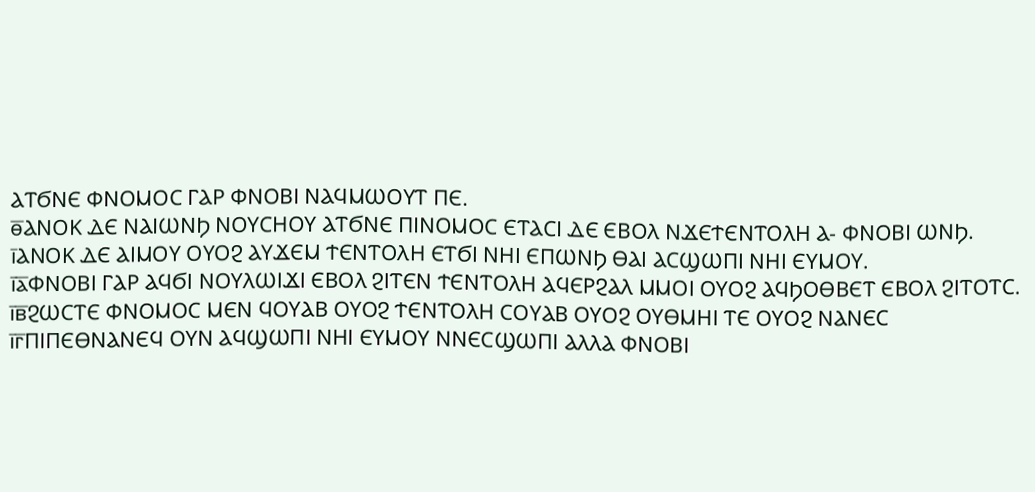ⲀⲦϬⲚⲈ ⲪⲚⲞⲘⲞⲤ ⲄⲀⲢ ⲪⲚⲞⲂⲒ ⲚⲀϤⲘⲰⲞⲨⲦ ⲠⲈ.
ⲑ̅ⲀⲚⲞⲔ ⲆⲈ ⲚⲀⲒⲰⲚϦ ⲚⲞⲨⲤⲎⲞⲨ ⲀⲦϬⲚⲈ ⲠⲒⲚⲞⲘⲞⲤ ⲈⲦⲀⲤⲒ ⲆⲈ ⲈⲂⲞⲖ ⲚϪⲈϮⲈⲚⲦⲞⲖⲎ Ⲁ- ⲪⲚⲞⲂⲒ ⲰⲚϦ.
ⲓ̅ⲀⲚⲞⲔ ⲆⲈ ⲀⲒⲘⲞⲨ ⲞⲨⲞϨ ⲀⲨϪⲈⲘ ϮⲈⲚⲦⲞⲖⲎ ⲈⲦϬⲒ ⲚⲎⲒ ⲈⲠⲰⲚϦ ⲐⲀⲒ ⲀⲤϢⲰⲠⲒ ⲚⲎⲒ ⲈⲨⲘⲞⲨ.
ⲓ̅ⲁ̅ⲪⲚⲞⲂⲒ ⲄⲀⲢ ⲀϤϬⲒ ⲚⲞⲨⲖⲰⲒϪⲒ ⲈⲂⲞⲖ ϨⲒⲦⲈⲚ ϮⲈⲚⲦⲞⲖⲎ ⲀϤⲈⲢϨⲀⲖ ⲘⲘⲞⲒ ⲞⲨⲞϨ ⲀϤϦⲞⲐⲂⲈⲦ ⲈⲂⲞⲖ ϨⲒⲦⲞⲦⲤ.
ⲓ̅ⲃ̅ϨⲰⲤⲦⲈ ⲪⲚⲞⲘⲞⲤ ⲘⲈⲚ ϤⲞⲨⲀⲂ ⲞⲨⲞϨ ϮⲈⲚⲦⲞⲖⲎ ⲤⲞⲨⲀⲂ ⲞⲨⲞϨ ⲞⲨⲐⲘⲎⲒ ⲦⲈ ⲞⲨⲞϨ ⲚⲀⲚⲈⲤ
ⲓ̅ⲅ̅ⲠⲒⲠⲈⲐⲚⲀⲚⲈϤ ⲞⲨⲚ ⲀϤϢⲰⲠⲒ ⲚⲎⲒ ⲈⲨⲘⲞⲨ ⲚⲚⲈⲤϢⲰⲠⲒ ⲀⲖⲖⲀ ⲪⲚⲞⲂⲒ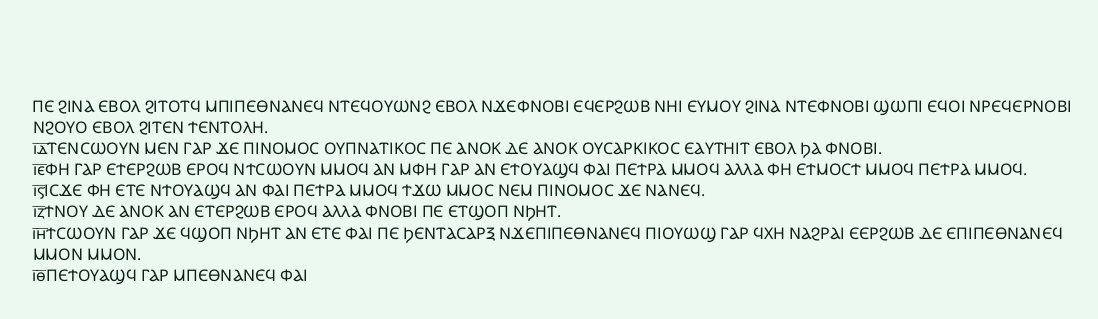ⲠⲈ ϨⲒⲚⲀ ⲈⲂⲞⲖ ϨⲒⲦⲞⲦϤ ⲘⲠⲒⲠⲈⲐⲚⲀⲚⲈϤ ⲚⲦⲈϤⲞⲨⲰⲚϨ ⲈⲂⲞⲖ ⲚϪⲈⲪⲚⲞⲂⲒ ⲈϤⲈⲢϨⲰⲂ ⲚⲎⲒ ⲈⲨⲘⲞⲨ ϨⲒⲚⲀ ⲚⲦⲈⲪⲚⲞⲂⲒ ϢⲰⲠⲒ ⲈϤⲞⲒ ⲚⲢⲈϤⲈⲢⲚⲞⲂⲒ ⲚϨⲞⲨⲞ ⲈⲂⲞⲖ ϨⲒⲦⲈⲚ ϮⲈⲚⲦⲞⲖⲎ.
ⲓ̅ⲇ̅ⲦⲈⲚⲤⲰⲞⲨⲚ ⲘⲈⲚ ⲄⲀⲢ ϪⲈ ⲠⲒⲚⲞⲘⲞⲤ ⲞⲨⲠⲚⲀⲦⲒⲔⲞⲤ ⲠⲈ ⲀⲚⲞⲔ ⲆⲈ ⲀⲚⲞⲔ ⲞⲨⲤⲀⲢⲔⲒⲔⲞⲤ ⲈⲀⲨⲦⲎⲒⲦ ⲈⲂⲞⲖ ϦⲀ ⲪⲚⲞⲂⲒ.
ⲓ̅ⲉ̅ⲪⲎ ⲄⲀⲢ ⲈϮⲈⲢϨⲰⲂ ⲈⲢⲞϤ ⲚϮⲤⲰⲞⲨⲚ ⲘⲘⲞϤ ⲀⲚ ⲘⲪⲎ ⲄⲀⲢ ⲀⲚ ⲈϮⲞⲨⲀϢϤ ⲪⲀⲒ ⲠⲈϮⲢⲀ ⲘⲘⲞϤ ⲀⲖⲖⲀ ⲪⲎ ⲈϮⲘⲞⲤϮ ⲘⲘⲞϤ ⲠⲈϮⲢⲀ ⲘⲘⲞϤ.
ⲓ̅ⲋ̅ⲒⲤϪⲈ ⲪⲎ ⲈⲦⲈ ⲚϮⲞⲨⲀϢϤ ⲀⲚ ⲪⲀⲒ ⲠⲈϮⲢⲀ ⲘⲘⲞϤ ϮϪⲰ ⲘⲘⲞⲤ ⲚⲈⲘ ⲠⲒⲚⲞⲘⲞⲤ ϪⲈ ⲚⲀⲚⲈϤ.
ⲓ̅ⲍ̅ϮⲚⲞⲨ ⲆⲈ ⲀⲚⲞⲔ ⲀⲚ ⲈⲦⲈⲢϨⲰⲂ ⲈⲢⲞϤ ⲀⲖⲖⲀ ⲪⲚⲞⲂⲒ ⲠⲈ ⲈⲦϢⲞⲠ ⲚϦⲎⲦ.
ⲓ̅ⲏ̅ϮⲤⲰⲞⲨⲚ ⲄⲀⲢ ϪⲈ ϤϢⲞⲠ ⲚϦⲎⲦ ⲀⲚ ⲈⲦⲈ ⲪⲀⲒ ⲠⲈ ϦⲈⲚⲦⲀⲤⲀⲢⲜ ⲚϪⲈⲠⲒⲠⲈⲐⲚⲀⲚⲈϤ ⲠⲒⲞⲨⲰϢ ⲄⲀⲢ ϤⲬⲎ ⲚⲀϨⲢⲀⲒ ⲈⲈⲢϨⲰⲂ ⲆⲈ ⲈⲠⲒⲠⲈⲐⲚⲀⲚⲈϤ ⲘⲘⲞⲚ ⲘⲘⲞⲚ.
ⲓ̅ⲑ̅ⲠⲈϮⲞⲨⲀϢϤ ⲄⲀⲢ ⲘⲠⲈⲐⲚⲀⲚⲈϤ ⲪⲀⲒ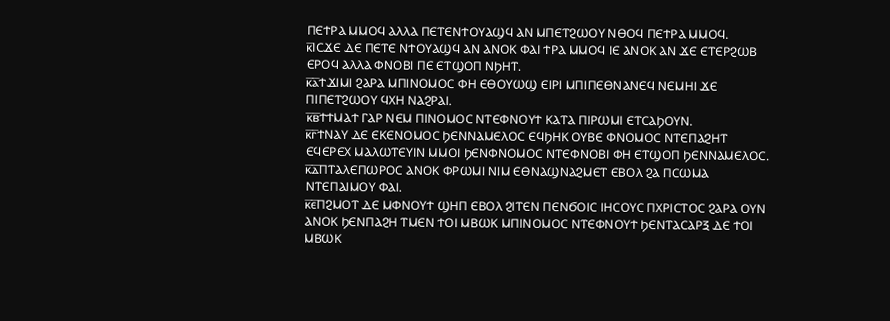ⲠⲈϮⲢⲀ ⲘⲘⲞϤ ⲀⲖⲖⲀ ⲠⲈⲦⲈⲚϮⲞⲨⲀϢϤ ⲀⲚ ⲘⲠⲈⲦϨⲰⲞⲨ ⲚⲐⲞϤ ⲠⲈϮⲢⲀ ⲘⲘⲞϤ.
ⲕ̅ⲒⲤϪⲈ ⲆⲈ ⲠⲈⲦⲈ ⲚϮⲞⲨⲀϢϤ ⲀⲚ ⲀⲚⲞⲔ ⲪⲀⲒ ϮⲢⲀ ⲘⲘⲞϤ ⲒⲈ ⲀⲚⲞⲔ ⲀⲚ ϪⲈ ⲈⲦⲈⲢϨⲰⲂ ⲈⲢⲞϤ ⲀⲖⲖⲀ ⲪⲚⲞⲂⲒ ⲠⲈ ⲈⲦϢⲞⲠ ⲚϦⲎⲦ.
ⲕ̅ⲁ̅ϮϪⲒⲘⲒ ϨⲀⲢⲀ ⲘⲠⲒⲚⲞⲘⲞⲤ ⲪⲎ ⲈⲐⲞⲨⲰϢ ⲈⲒⲢⲒ ⲘⲠⲒⲠⲈⲐⲚⲀⲚⲈϤ ⲚⲈⲘⲎⲒ ϪⲈ ⲠⲒⲠⲈⲦϨⲰⲞⲨ ϤⲬⲎ ⲚⲀϨⲢⲀⲒ.
ⲕ̅ⲃ̅ϮϮⲘⲀϮ ⲄⲀⲢ ⲚⲈⲘ ⲠⲒⲚⲞⲘⲞⲤ ⲚⲦⲈⲪⲚⲞⲨϮ ⲔⲀⲦⲀ ⲠⲒⲢⲰⲘⲒ ⲈⲦⲤⲀϦⲞⲨⲚ.
ⲕ̅ⲅ̅ϮⲚⲀⲨ ⲆⲈ ⲈⲔⲈⲚⲞⲘⲞⲤ ϦⲈⲚⲚⲀⲘⲈⲖⲞⲤ ⲈϤϦⲎⲔ ⲞⲨⲂⲈ ⲪⲚⲞⲘⲞⲤ ⲚⲦⲈⲠⲀϨⲎⲦ ⲈϤⲈⲢⲈⲬ ⲘⲀⲖⲰⲦⲈⲨⲒⲚ ⲘⲘⲞⲒ ϦⲈⲚⲪⲚⲞⲘⲞⲤ ⲚⲦⲈⲪⲚⲞⲂⲒ ⲪⲎ ⲈⲦϢⲞⲠ ϦⲈⲚⲚⲀⲘⲈⲖⲞⲤ.
ⲕ̅ⲇ̅ⲠⲦⲀⲖⲈⲠⲰⲢⲞⲤ ⲀⲚⲞⲔ ⲪⲢⲰⲘⲒ ⲚⲒⲘ ⲈⲐⲚⲀϢⲚⲀϨⲘⲈⲦ ⲈⲂⲞⲖ ϨⲀ ⲠⲤⲰⲘⲀ ⲚⲦⲈⲠⲀⲒⲘⲞⲨ ⲪⲀⲒ.
ⲕ̅ⲉ̅ⲠϨⲘⲞⲦ ⲆⲈ ⲘⲪⲚⲞⲨϮ ϢⲎⲠ ⲈⲂⲞⲖ ϨⲒⲦⲈⲚ ⲠⲈⲚϬⲞⲒⲤ ⲒⲎⲤⲞⲨⲤ ⲠⲬⲢⲒⲤⲦⲞⲤ ϨⲀⲢⲀ ⲞⲨⲚ ⲀⲚⲞⲔ ϦⲈⲚⲠⲀϨⲎ ⲦⲘⲈⲚ ϮⲞⲒ ⲘⲂⲰⲔ ⲘⲠⲒⲚⲞⲘⲞⲤ ⲚⲦⲈⲪⲚⲞⲨϮ ϦⲈⲚⲦⲀⲤⲀⲢⲜ ⲆⲈ ϮⲞⲒ ⲘⲂⲰⲔ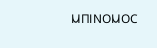ⲘⲠⲒⲚⲞⲘⲞⲤ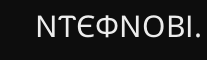ⲚⲦⲈⲪⲚⲞⲂⲒ.